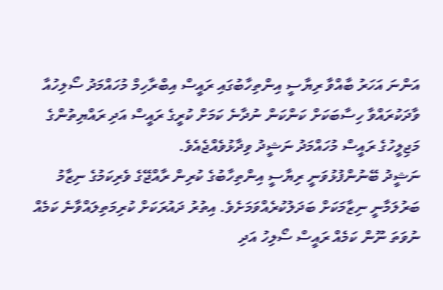އަންނަ އަހަރު ބާއްވާ ރިޔާސީ އިންތިހާބުގައި ރައީސް އިބްރާހިމް މުހައްމަދު ސޯލިހުއާ ވާދަކުރައްވާ ހިސާބަކަށް ކަންކަން ނުދާނެ ކަމަށް ކުރީގެ ރައީސް އަދި ރައްޔިތުންގެ މަޖިލީހުގެ ރައީސް މުހައްމަދު ނަޝީދު ވިދާޅުވެއްޖެއެވެ.
ނަޝީދު ބޭނުންފުޅުވަނީ ރިޔާސީ އިންތިހާބުގެ ކުރިން ރާއްޖޭގެ ވެރިކަމުގެ ނިޒާމު ބަރުލަމާނީ ނިޒާމަކަށް ބަދަލުކުރެއްވަމަށެވެ. އިތުރު ދައުރަކަށް ކުރިމަތިލައްވާނެ ކަމެއް ނުވަތަ ނޫން ކަމެއް ރައީސް ސޯލިހު އަދި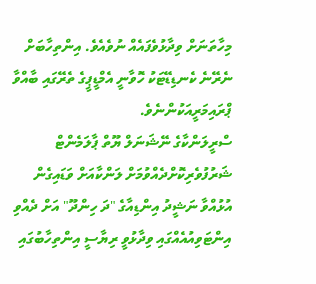މިހާތަނަށް ވިދާޅުވެފައެއް ނުވެއެވެ. އިންތިހާބަށް ނެރޭނެ ކެނޑިޑޭޓަކު ހޮވާނީ އެމްޑީޕީގެ ތެރޭގައި ބާއްވާ ޕްރައިމަރީއަކުންނެވެ.
ސްރީލަންކާގެ ނޭޝަނަލް ޔޫތް ޕާލަމެންޓް ޝަރުފުވެރިކޮށްދެއްވުމަށް ލަންކާއަށް ވަޑައިގެން އުޅުއްވާ ނަޝީދު އިންޑިއާގެ "ދަ ހިންދޫ" އަށް ދެއްވި އިންޓަވިއުއެއްގައި ވިދާޅުވީ ރިޔާސީ އިންތިހާބުގައި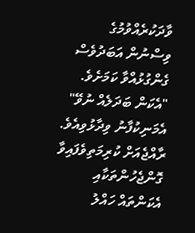ވާދަކުރެއްވުމުގެ ވިސްނުން އަބަދުވެސް ގެންގުޅުއްވާ ކަމަށެވެ. "އެކަން ބަދަލެއް ނުވޭ" އެމަނިކުފާނު ވިދާޅުވިއެވެ.
ރާއްޖެއަށް ކުރިމަތިވެފައިވާ ގޮންޖެހުންތަކާއި އެކަންތައް ހައްލު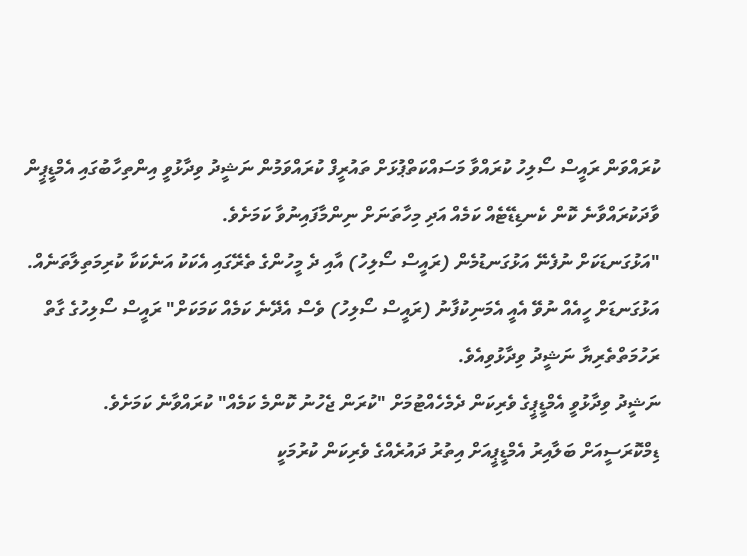ކުރައްވަން ރައީސް ސޯލިހު ކުރައްވާ މަސައްކަތްޕުޅަށް ތައުރީފް ކުރައްވަމުން ނަޝީދު ވިދާޅުވީ އިންތިހާބުގައި އެމްޑީޕީން ވާދަކުރައްވާނެ ކޮން ކެނޑިޑޭޓެއް ކަމެއް އަދި މިހާތަނަށް ނިންމާފައިނުވާ ކަމަށެވެ.
"އަޅުގަނޑަކަށް ނުފެނޭ އަޅުގަނޑުމެން (ރައީސް ސޯލިހު) އާއި ދެ މީހުންގެ ތެރޭގައި އެކަކު އަނެކަކާ ކުރިމަތިލާތަނެއް. އަޅުގަނޑަށް ހީއެއް ނުވޭ އެއީ އެމަނިކުފާނު (ރައީސް ސޯލިހު) ވެސް އެދޭނެ ކަމެއް ކަމަކަށް" ރައީސް ސޯލިހުގެ ގާތް ރަހުމަތްތެރިޔާ ނަޝީދު ވިދާޅުވިއެވެ.
ނަޝީދު ވިދާޅުވީ އެމްޑީޕީގެ ވެރިކަން ދެމެހެއްޓުމަށް "ކުރަން ޖެހުނު ކޮންމެ ކަމެއް" ކުރައްވާނެ ކަމަށެވެ. ޑިމްކޮރަސީއަށް ބަލާއިރު އެމްޑީޕީއަށް އިތުރު ދައުރެއްގެ ވެރިކަން ކުރުމަކީ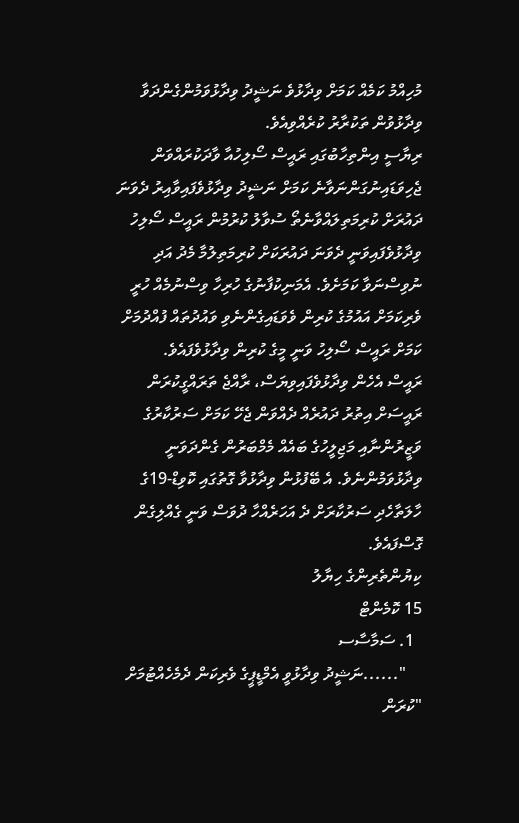މުހިއްމު ކަމެއް ކަމަށް ވިދާޅުވެ ނަޝީދު ވިދާޅުވަމުންގެންދަވާ ވިދާޅުވުން ތަކުރާރު ކުރެއްވިއެވެ.
ރިޔާސީ އިންތިހާބުގައި ރައީސް ސޯލިހުއާ ވާދަކުރައްވަން ޖެހިވަޑައިނުގަންނަވާނެ ކަމަށް ނަޝީދު ވިދާޅުވެފައިވާއިރު ދެވަނަ ދައުރަށް ކުރިމަތިލައްވާނެތޯ ސުވާލު ކުރުމުން ރައީސް ސޯލިހު ވިދާޅުވެފައިވަނީ ދެވަނަ ދައުރަކަށް ކުރިމަތިލުމާ މެދު އަދި ނުވިސްނަވާ ކަމަށެވެ. އެމަނިކުފާނުގެ ހުރިހާ ވިސްނުމެއް ހުރީ ވެރިކަމަށް އައުމުގެ ކުރިން ވެވަޑައިގެންނެވި ވައުދުތައް ފުއްދުމަށް ކަމަށް ރައީސް ސޯލިހު ވަނީ މީގެ ކުރިން ވިދާޅުވެފައެވެ.
ރައީސް އެހެން ވިދާޅުވެފައިވިޔަސް، ރާއްޖެ ތަރައްގީކުރަން ރައީސަށް އިތުރު ދައުރެއް ދެއްވަން ޖެހޭ ކަމަށް ސަރުކާރުގެ ވަޒީރުންނާއި މަޖިލީހުގެ ބައެއް މެމްބަރުން ގެންދަވަނީ ވިދާޅުވަމުންނެވެ. އެ ބޭފުޅުން ވިދާޅުވާ ގޮތުގައި ކޮވިޑް-19ގެ ހާލަތާހެދި ސަރުކާރަށް ދެ އަހަރެއްހާ ދުވަސް ވަނީ ގެއްލިގެން ގޮސްފައެވެ.
ކިޔުންތެރިންގެ ހިޔާލު
15 ކޮމެންޓް
  1. ސަމާސާސ
    "......ނަޝީދު ވިދާޅުވީ އެމްޑީޕީގެ ވެރިކަން ދެމެހެއްޓުމަށް "ކުރަން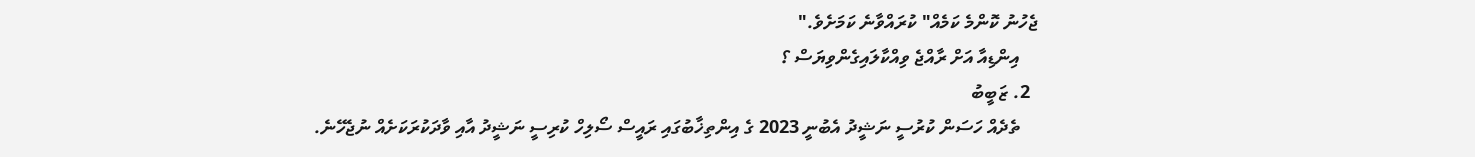ޖެހުނު ކޮންމެ ކަމެއް" ކުރައްވާނެ ކަމަށެވެ."
    އިންޑިއާ އަށް ރާއްޖެ ވިއްކާލައިގެންވިޔަސް ؟
  2. ޒަބީބު
    ތެދެއް ހަސަން ކުރުސީ ނަޝީދު އެބުނީ 2023 ގެ އިންތިޚާބުގައި ރައީސް ސޯލިހް ކުރިސީ ނަޝީދު އާއި ވާދަކުރަކަށެއް ނުޖެހޭނެ.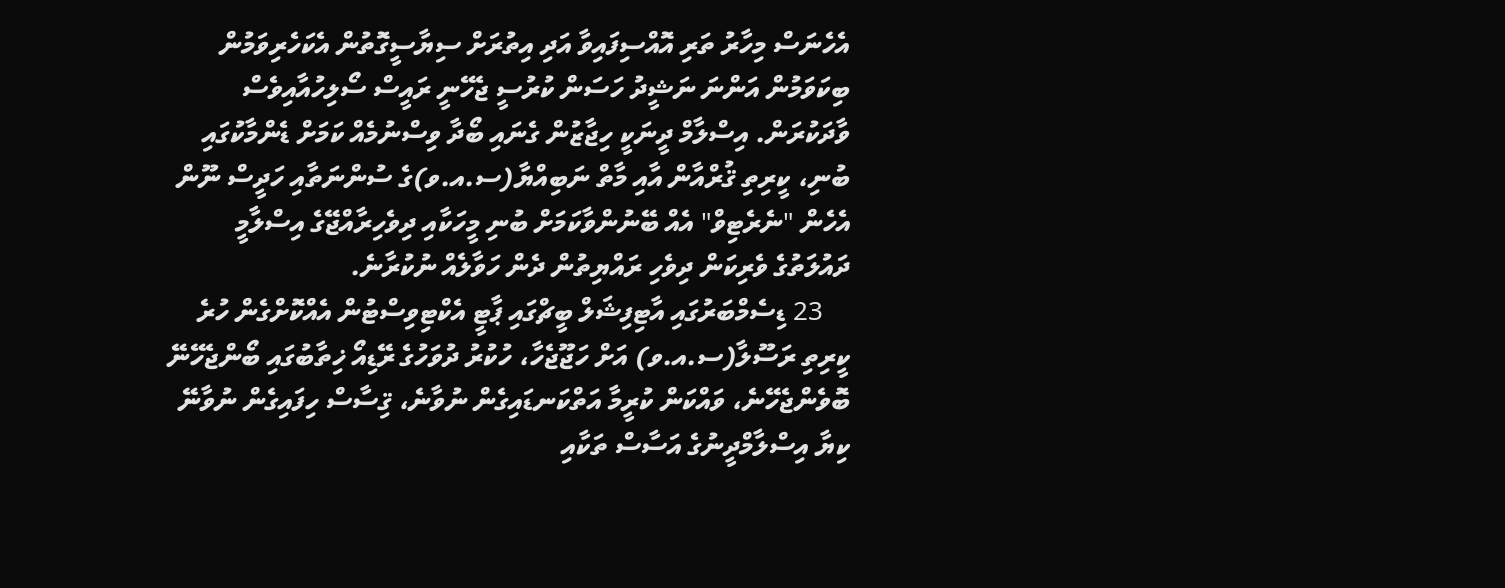އެހެނަސް މިހާރު ތަރި އޮއްސިފައިވާ އަދި އިތުރަށް ސިޔާސީގޮތުން އެކަހެރިވަމުން ބިކަވަމުން އަންނަ ނަޝީދު ހަސަން ކުރުސީ ޖެހޭނީ ރައީސް ސޯލިހުއާއިވެސް ވާދަކުރަން. އިސްލާމް ދީނަކީ ހިޖާޒުން ގެނައި ބޯދާ ވިސްނުމެއް ކަމަށް ޑެންމާކުގައި ބުނި، ކީރިތި ޤުރްއާން އާއި މާތް ނަބިއްޔާ(ސ.އ.ވ)ގެ ސުންނަތާއި ހަދީސް ނޫން އެހެން "ނެރެޓިވް" އެއް ބޭނުންވާކަމަށް ބުނި މީހަކާއި ދިވެހިރާއްޖޭގެ އިސްލާމީ ދައުލަތުގެ ވެރިކަން ދިވެހި ރައްޔިތުން ދެން ހަވާލެއް ނުކުރާނެ.
    23 ޑިސެމްބަރުގައި އާޓިފިޝަލް ބީޗްގައި ޕާޓީ އެކްޓިވިސްޓުން އެއްކޮށްގެން ހުރެ ކީރިތި ރަސޫލާ(ސ.އ.ވ) އަށް ހަޖޫޖެހާ، ހުކުރު ދުވަހުގެ ރޭޑިއޯ ޚިތާބުގައި ބޯންޖެހޭނޭ ބޮވެންޖެހޭނެ، ވައްކަން ކުރީމާ އަތްކަނޑައިގެން ނުވާނެ، ޤިސާސް ހިފައިގެން ނުވާނޭ ކިޔާ އިސްލާމްދީނުގެ އަސާސް ތަކާއި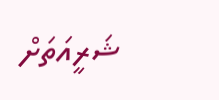ޝަރީއަތަށް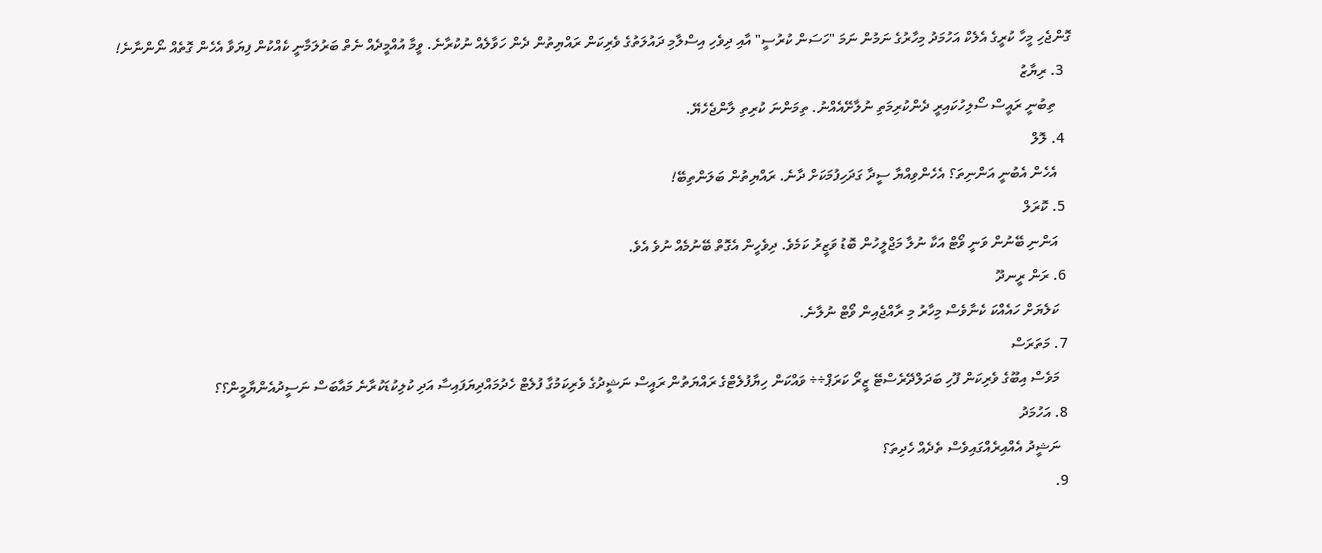ގޮންޖެހި މީހާ ކުރީގެ އެލެކް އަހުމަދު މިހާރުގެ ނަމުން ނަމަ "ހަސަން ކުރުސީ" އާއި ދިވެހި އިސްލާމި ދައުލަތުގެ ވެރިކަން ރައްޔިތުން ދެން ހަވާލެއް ނުކުރާނެ. ވީމާ އުއްމީދެއް ނެތް ބަރުލަމާނީ ކެއްކުން ފިޔަވާ އެހެން ގޮތެއް ނޯންނާނެ!
  3. ރިޔާޒު
    ތިބުނީ ރައީސް ސޯލިހުކައިރީ ދެންކުރިމަތި ނުލާށޭއެއްނު. ތިމަންނަ ކުރިތި ލާންޖެހެޔޭ.
  4. ލޮލް
    އެހެން އެބުނީ އަންނިތަ؟ އެހެންވިއްޔާ ސީދާ ގަދަހިފުމަކަށް ދާނެ. ރައްޔިތުން ބަލަންތިބޭ!
  5. ކޮރަލް
    އަންނި ބޭނުން ވަނީ ވޯޓް އަކާ ނުލާ މަޖްލީހުން ބޮޑު ވަޒީރު ކަމެވެ. ދިވެހީން އެގޮތް ބޭނުމެއް ނުވެ އެވެ.
  6. ރަން ރީނދޫ
    ކަލެޔަށް ހައެއްކަ ކެނާވެސް މިހާރު މި ރާއްޖެއިން ވޯޓް ނުލާނެ.
  7. މަތަރަސް
    މަވެސް އިބޫގެ ވެރިކަން ފޫހި ބަދަލްދޭރެސްޓޭ ޒީރޯ ކަރަޕް÷÷ ވައްކަން ހިޔާފުލެޓްގެ ރައްޔަތުން ރައީސް ނަޝީދުގެ ވެރިކަމުގާ ފުލެޓް ހެދުމައްދިޔަފައިސާ އަދި ކުލިކުޑަކުރާނެ މައާބަސް ނަސީދުއެންޔާމީން؟؟
  8. އަހުމަދު
    ނަޝީދު އެއްއިރެއްގައިވެސް ތެދެއް ހެދިތަ؟
  9.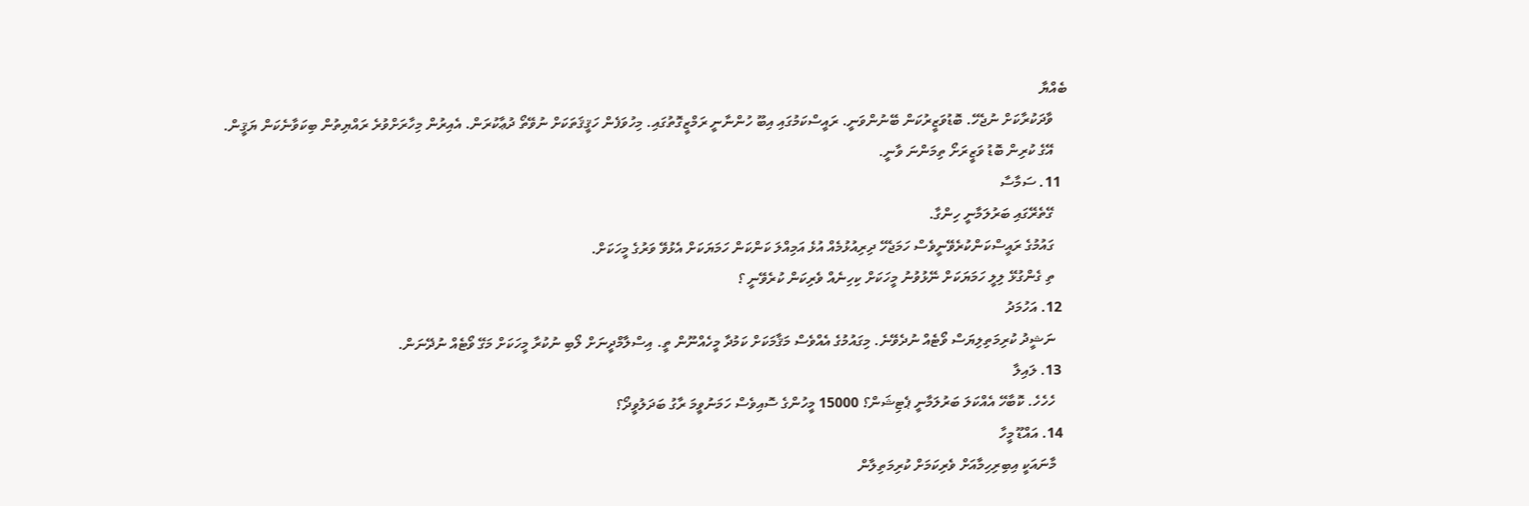ބެއްޔާ
    ވާދަކުރާކަށް ނުޖެހޭ. ބޮޑުވަޒީރުކަން ބޭނުންވަނީ. ރައީސްކަމުގައި އިބޫ ހުންނާނީ ރަމްޒީގޮތުގައި. މިހުވަފެން ހަޤީޤަތަކަށް ނުވޭތޯ ދުޢާކުރަން. އެއިރުން މިހާރަށްވުރެ ރައްޔިތުން ބިކަވާނެކަން ޔަޤީން.
    އޭގެ ކުރިން ބޮޑު ވަޒީރަށޯ ތިމަންނަ ވާނީ.
  11. ސަމާސާ
    ގޭތެރޭގައި ބަރުލަމާނީ ހިންގާ.
    ގައުމުގެ ރައީސްކަންކުރެވޭނީވެސް ހަމަޖެހޭ ދިރިއުޅުމެއް އުޅެ އަމިއްލަ ކަންކަން ހަމަޔަކަށް އެޅުވޭ ވަރުގެ މީހަކަށް.
    ތި ގެންގުޅޭ ލިލީ ހަމަޔަކަށް ނޭޅުވުނު މީހަކަށް ކިހިނެއް ވެރިކަން ކުރެވޭނީ ؟
  12. އަހުމަދު
    ނަޝީދު ކުރިމަތިލިޔަސް ވޯޓެއް ނުދެވޭނެ. މިގައުމުގެ އެއްވެސް މަޤާމަކަށް ކަމުދާ މީހެއްނޫން ތީ. އިސްލާމްދީނަށް ލޯބި ނުކުރާ މީހަކަށް މަގޭ ވޯޓެއް ނުދޭނަން.
  13. ލައިލާ
    ހެހެހެ. ކޮބާހޭ އެއްކަލަ ބަރުލަމާނީ ޕެޓިޝަން؟ 15000 މީހުންގެ ސޮއިވެސް ހަމަނުވީމަ ރާގު ބަދަލުވީދޯ؟
  14. އައްޑޫ މީހާ
    މާނައަކީ އިބިރިހިމާއަށް ވެރިކަމަށް ކުރިމަތިލާން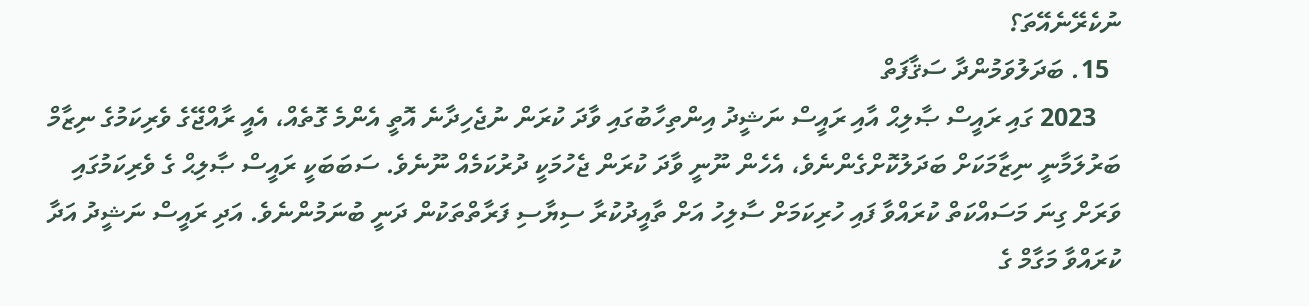ނުކެރޭނެއޭތަ؟
  15. ބަދަލުވަމުންދާ ސަޤާފަތް
    2023 ގައި ރައީސް ޞާލިޙް އާއި ރައީސް ނަޝީދު އިންތިހާބުގައި ވާދަ ކުރަން ނުޖެހިދާނެ އޮތީ އެންމެ ގޮތެއް، އެއީ ރާއްޖޭގެ ވެރިކަމުގެ ނިޒާމް ބަރުލަމާނީ ނިޒާމަކަށް ބަދަލުކޮށްގެންނެވެ، އެހެން ނޫނީ ވާދަ ކުރަން ޖެހުމަކީ ދުރުކަމެއް ނޫނެވެ. ސަބަބަކީ ރައީސް ޞާލިޙް ގެ ވެރިކަމުގައި ވަރަށް ގިނަ މަސައްކަތް ކުރައްވާ ފައި ހުރިކަމަށް ސާލިހު އަށް ތާއީދުކުރާ ސިޔާސި ފަރާތްތަކުން ދަނީ ބުނަމުންނެވެ. އަދި ރައީސް ނަޝީދު އަދާ ކުރައްވާ މަގާމް ގެ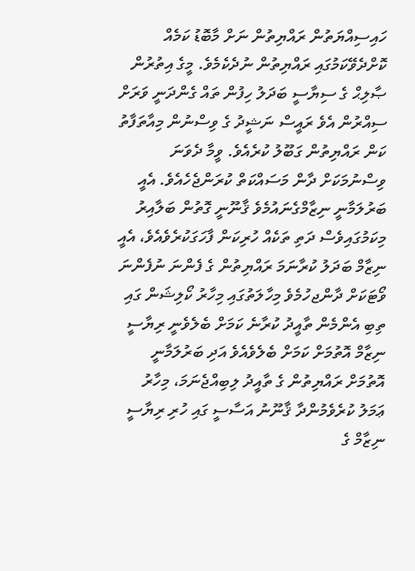ހައިސިއްޔަތުން ރައްޔިތުން ނަށް މާބޮޑު ކަމެއް ކޮށްދެވޭކަމުގައި ރައްޔިތުން ނުދެކެމެވެ. މީގެ އިތުރުން ޞާލިޙް ގެ ސިޔާސީ ބަދަލު ހިފުން ތައް ގެންދަނީ ވަރަށް ސިއްރުން އެވެ ރައީސް ނަޝީދު ގެ ވިސްނުން މިއާތަފާތު ކަން ރައްޔިތުން ގަބޫލު ކުރެއެވެ. ވީމާ ދެވަނަ ވިސްނުމަކަށް ދާން މަސައްކަތް ކުރަންޖެހެއެވެ. އެއީ ބަރުލަމާނީ ނިޒާމްގެނައުމެވެ ޤާނޫނީ ގޮތުން ބަލާއިރު މިކަމުގައިވެސް ދަތި ތަކެއް ހުރިކަން ފާހަގަކުރެވެއެވެ، އެއީ ނިޒާމް ބަދަލު ކުރާނަމަ ރައްޔިތުން ގެ ފެންނަ ނުފެންނަ ވޯޓަކަށް ދާންޖހުމެވެ މިހާލަތުގައި މިހާރު ކޯލިޝަން ގައި ތިބި އެންމެން ތާއީދު ކުރާނެ ކަމަށް ބެލެވެނީ ރިޔާސީ ނިޒާމް އޮތުމަށް ކަމަށް ބެލެވެއެވެ އަދި ބަރުލަމާނީ އޮތުމަށް ރައްޔިތުން ގެ ތާއީދު ލިބިއްޖެނަމަ، މިހާރު ޢަމަލު ކުރެވެމުންދާ ޤާނޫނު އަސާސީ ގައި ހުރި ރިޔާސީ ނިޒާމް ގެ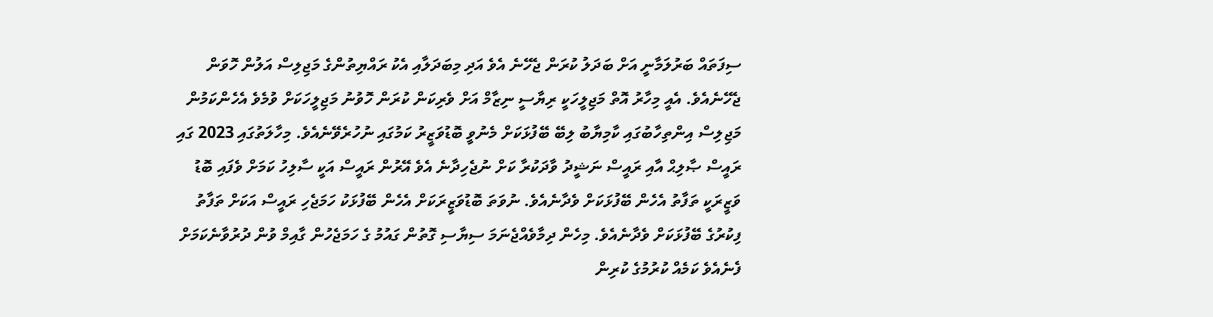ސިފަތައް ބަރުލަމާނީ އަށް ބަދަލު ކުރަން ޖެހޭނެ އެވެ އަދި މިބަދަލާއި އެކު ރައްޔިތުންގެ މަޖިލިސް އަލުން ހޮވަން ޖެހޭނެއެވެ. އެއީ މިހާރު އޮތް މަޖިލީހަކީ ރިޔާސީ ނިޒާމް އަށް ވެރިކަން ކުރަން ހޮވުނު މަޖިލީހަކަށް ވުމެވެ އެހެންކަމުން މަޖިލިސް އިންތިހާބުގައި ކާމިޔާބު ލިބޭ ބޭފުޅަކަށް މެނުވީ ބޮޑުވަޒީރު ކަމުގައި ނުހުރެވޭނެއެވެ. މިހާލަތުގައި 2023 ގައި ރައީސް ޞާލިޙް އާއި ރައީސް ނަޝީދު ވާދަކުރާ ކަށް ނުޖެހިދާނެ އެވެ އޭރުން ރައީސް އަކީ ސާލިހު ކަމަށް ވެފައި ބޮޑު ވަޒީރަކީ ތަފާތު އެހެން ބޭފުޅަކަށް ވެދާނެއެވެ. ނުވަތަ ބޮޑުވަޒީރަކަށް އެހެން ބޭފުޅަކު ހަމަޖެހި ރައީސް އަކަށް ތަފާތު ފިކުރުގެ ބޭފުޅަކަށް ވެދާނެއެވެ. މިހެން ދިމާވެއްޖެނަމަ ސިޔާސި ގޮތުން ގައުމު ގެ ހަމަޖެހުން ގާއިމް ވުން ދުރުވާނެކަމަށް ފެނެއެވެ ކަމެއް ކުރުމުގެ ކުރިން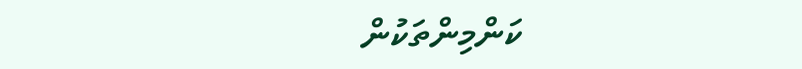ކަންމިންތަކުން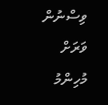ވިސްނުން ވަރަށް މުހިންމު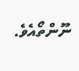ނޫންތޯއެވެ.